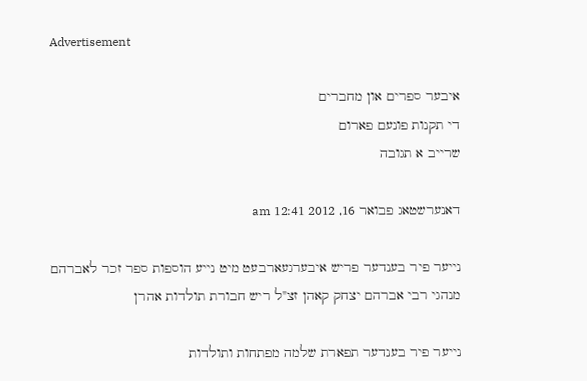Advertisement

איבער ספרים און מחברים
די תקנות פונעם פארום
שרייב א תגובה

דאנערשטאג פבואר 16, 2012 12:41 am

נייער פיר בענדער פריש איבערגעארבעט מיט נייע הוספות ספר זכר לאברהם מנהגי רבי אברהם יצחק קאהן זצ"ל ריש חבורת תולדות אהרן

נייער פיר בענדער תפארת שלמה מפתחות ותולדות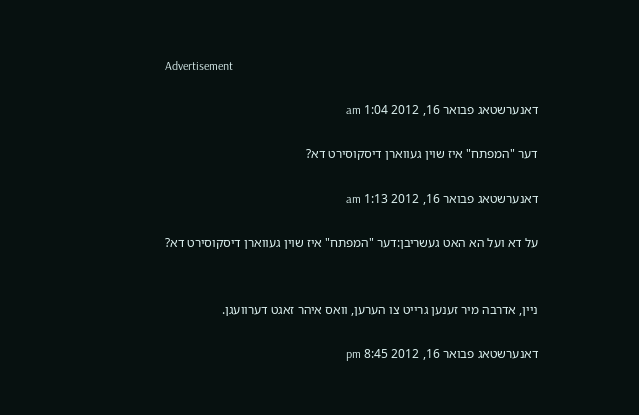Advertisement

דאנערשטאג פבואר 16, 2012 1:04 am

דער "המפתח" איז שוין געווארן דיסקוסירט דא?

דאנערשטאג פבואר 16, 2012 1:13 am

על דא ועל הא האט געשריבן:דער "המפתח" איז שוין געווארן דיסקוסירט דא?


ניין, אדרבה מיר זענען גרייט צו הערען, וואס איהר זאגט דערוועגן.

דאנערשטאג פבואר 16, 2012 8:45 pm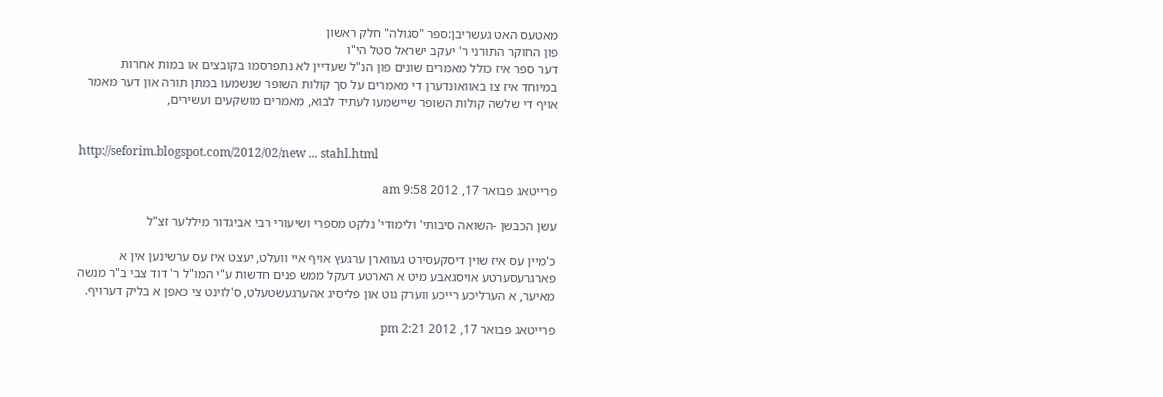מאטעס האט געשריבן:ספר "סגולה" חלק ראשון
פון החוקר התורני ר' יעקב ישראל סטל הי"ו
דער ספר איז כולל מאמרים שונים פון הנ"ל שעדיין לא נתפרסמו בקובצים או במות אחרות
במיוחד איז צו באוואונדערן די מאמרים על סך קולות השופר שנשמעו במתן תורה און דער מאמר אויף די שלשה קולות השופר שיישמעו לעתיד לבוא, מאמרים מושקעים ועשירים,


http://seforim.blogspot.com/2012/02/new ... stahl.html

פרייטאג פבואר 17, 2012 9:58 am

עשן הכבשן -השואה סיבותי' ולימודי' נלקט מספרי ושיעורי רבי אביגדור מיללער זצ"ל

כ'מיין עס איז שוין דיסקעסירט געווארן ערגעץ אויף איי וועלט, יעצט איז עס ערשינען אין א פארגרעסערטע אויסגאבע מיט א הארטע דעקל ממש פנים חדשות ע"י המו"ל ר' דוד צבי ב"ר מנשה מאיער, א הערליכע רייכע ווערק גוט און פליסיג אהערגעשטעלט, ס'לוינט צי כאפן א בליק דערויף.

פרייטאג פבואר 17, 2012 2:21 pm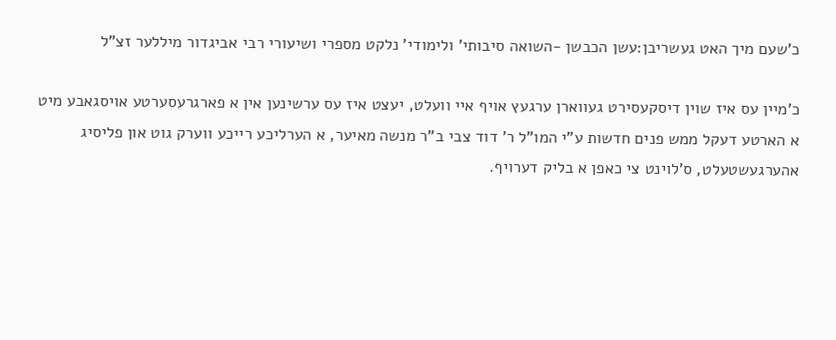כ'שעם מיך האט געשריבן:עשן הכבשן -השואה סיבותי' ולימודי' נלקט מספרי ושיעורי רבי אביגדור מיללער זצ"ל

כ'מיין עס איז שוין דיסקעסירט געווארן ערגעץ אויף איי וועלט, יעצט איז עס ערשינען אין א פארגרעסערטע אויסגאבע מיט א הארטע דעקל ממש פנים חדשות ע"י המו"ל ר' דוד צבי ב"ר מנשה מאיער, א הערליכע רייכע ווערק גוט און פליסיג אהערגעשטעלט, ס'לוינט צי כאפן א בליק דערויף.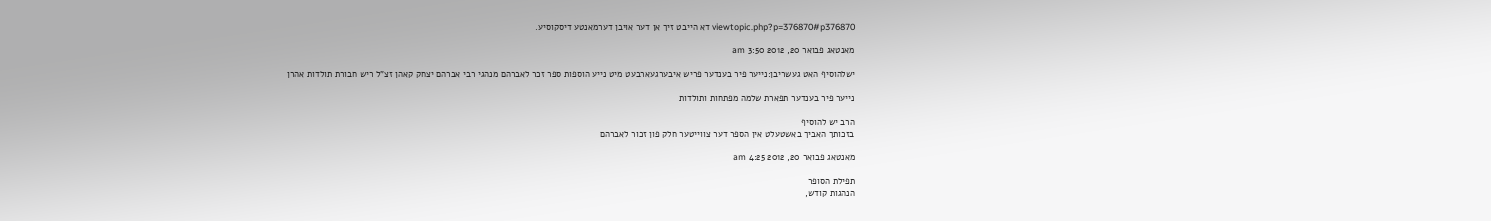viewtopic.php?p=376870#p376870 דא הייבט זיך אן דער אויבן דערמאנטע דיסקוסיע.

מאנטאג פבואר 20, 2012 3:50 am

ישלהוסיף האט געשריבן:נייער פיר בענדער פריש איבערגעארבעט מיט נייע הוספות ספר זכר לאברהם מנהגי רבי אברהם יצחק קאהן זצ"ל ריש חבורת תולדות אהרן

נייער פיר בענדער תפארת שלמה מפתחות ותולדות

הרב יש להוסיף
בזכותך האביך באשטעלט אין הספר דער צווייטער חלק פון זכור לאברהם

מאנטאג פבואר 20, 2012 4:25 am

תפילת הסופר
הנהגות קודש,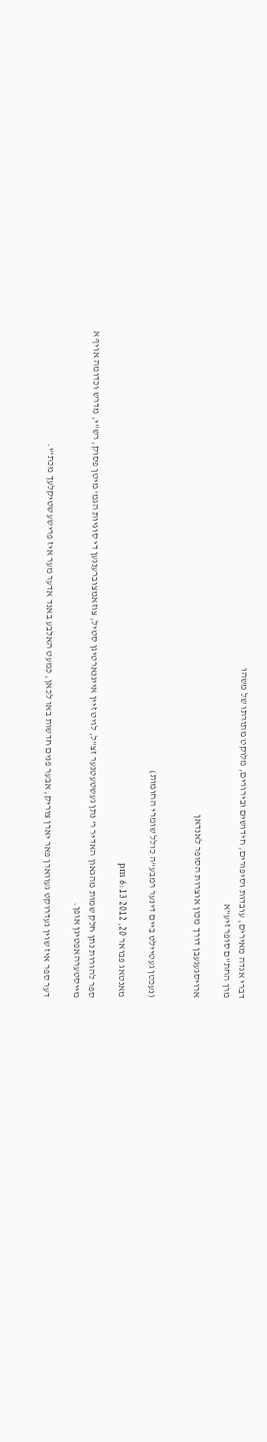דברי אגדה מאירים, עובדות וסיפורים, חידושים ובירורים, מלוקט מתורתו של משהו
מרן החת"ם סופר זיע"א

ארויסגעגעבן דורך מכון אוצרות הסופר לאנדאן


(נעכטן געטיילט ביים דינער רמבע"ה כולל שומרי החומות)

מאנטאג פבואר 20, 2012 6:13 pm

ספר להורות נתן חלק שמות מהגאון האדיר ר' נתן געשטעטנער זצ"ל, לויט זיין אייגנארטיגן סטיל, צוזאמצוברענגען די סוגיות הגמ' מיטן פסוק, רש"י, מדרש וכדומה אויף א מייסטערהאפטיגן אופן.

דער ספר איז שוין געדרוקט געווארן פאר יארן צוריק, אבער פנים חדשות באו לכאן, כמעט האלבע באנד אדער מער איז פרישע שטיקלעך מכת"י.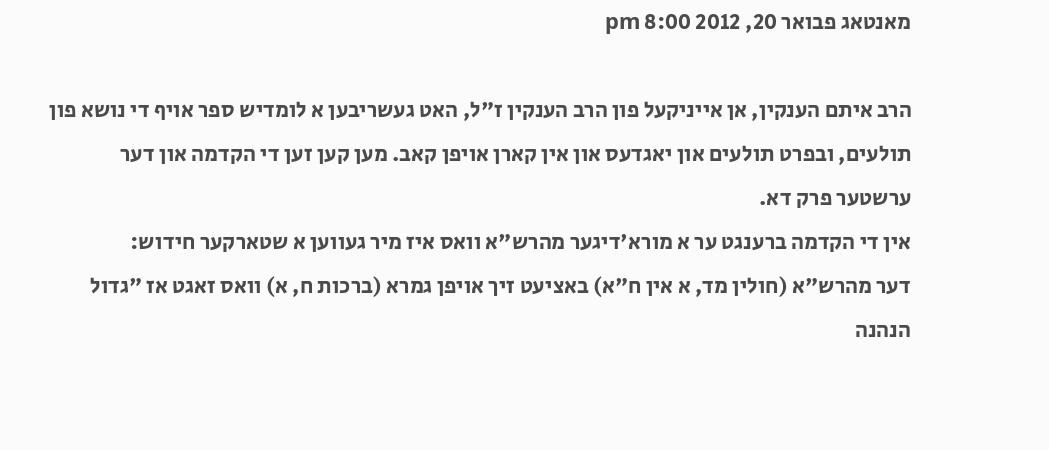מאנטאג פבואר 20, 2012 8:00 pm

הרב איתם הענקין, אן אייניקעל פון הרב הענקין ז"ל, האט געשריבען א לומדיש ספר אויף די נושא פון תולעים, ובפרט תולעים און יאגדעס און אין קארן אויפן קאב. מען קען זען די הקדמה און דער ערשטער פרק דא.
אין די הקדמה ברענגט ער א מורא'דיגער מהרש"א וואס איז מיר געווען א שטארקער חידוש:
דער מהרש"א (חולין מד, א אין ח"א) באציעט זיך אויפן גמרא (ברכות ח, א) וואס זאגט אז "גדול הנהנה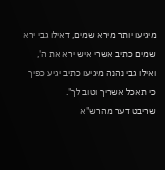מיגיעו יותר מירא שמים, דאילו גבי ירא שמים כתיב אשרי איש ירא את ה', ואילו גבי נהנה מיגיעו כתיב יגיע כפיך כי תאכל אשריך וטוב לך".
שריבט דער מהרש"א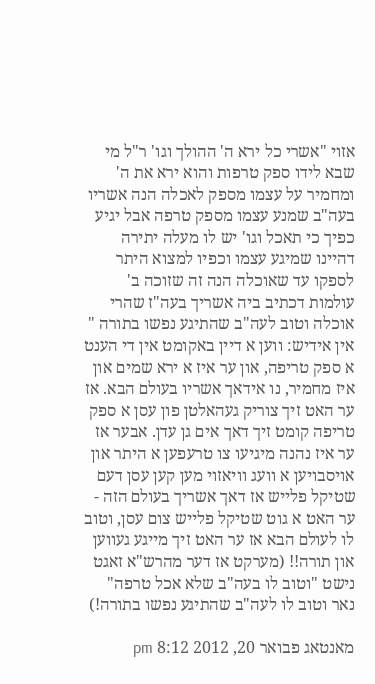אזוי "אשרי כל ירא ה' ההולך וגו' ר"ל מי שבא לידו ספק טרפות והוא ירא את ה' ומחמיר על עצמו מספק לאכלה הנה אשריו בעה"ב שמנע עצמו מספק טרפה אבל יגיע כפיך כי תאכל וגו' יש לו מעלה יתירה דהיינו שמיגע עצמו וכפיו למצוא היתר לספקו עד שאוכלה הנה זה שזוכה ב' עולמות דכתיב ביה אשריך בעה"ז שהרי אוכלה וטוב לעה"ב שהתיגע נפשו בתורה "
אין אידיש: ווען א דיין באקומט אין די הענט א ספק טריפה, און ער איז א ירא שמים און איז מחמיר, נו אידאך אשריו בעולם הבא. אז ער האט זיך צוריק געהאלטן פון עסן א ספק טריפה קומט זיך דאך אים גן עדן. אבער אז ער איז נהנה מיגיעו צו טרעפען א היתר און אויסבויען א וועג וויאזוי מען קען עסן דעם שטיקל פלייש אז דאך אשריך בעולם הזה - ער האט א גוט שטיקל פלייש צום עסן, וטוב לו לעולם הבא אז ער האט זיך מייגע געווען און תורה!! (מערקט אז דער מהרש"א זאגט נישט "וטוב לו בעה"ב שלא אכל טרפה" נאר וטוב לו לעה"ב שהתיגע נפשו בתורה!)

מאנטאג פבואר 20, 2012 8:12 pm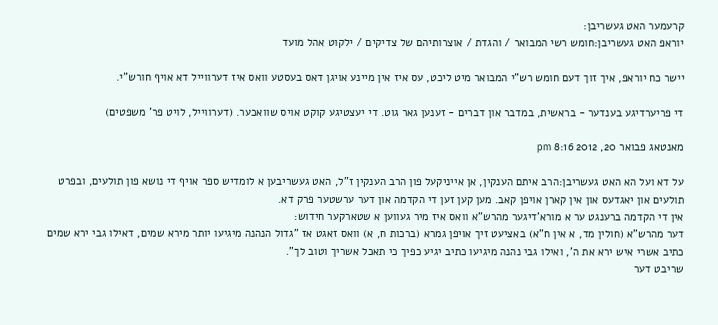קרעמער האט געשריבן:
יוראפ האט געשריבן:חומש רשי המבואר / והגדת / אוצרותיהם של צדיקים / ילקוט אהל מועד

יישר כח יוראפ, איך זוך דעם חומש רש"י המבואר מיט ליכט, עס איז אין מיינע אויגן דאס בעסטע וואס איז דערווייל דא אויף חורש"י.

די פריערדיגע בענדער - בראשית, במדבר און דברים - זענען גאר גוט. די יעצטיגע קוקט אויס שוואכער. (דערווייל, לויט פר' משפטים)

מאנטאג פבואר 20, 2012 8:16 pm

על דא ועל הא האט געשריבן:הרב איתם הענקין, אן אייניקעל פון הרב הענקין ז"ל, האט געשריבען א לומדיש ספר אויף די נושא פון תולעים, ובפרט תולעים און יאגדעס און אין קארן אויפן קאב. מען קען זען די הקדמה און דער ערשטער פרק דא.
אין די הקדמה ברענגט ער א מורא'דיגער מהרש"א וואס איז מיר געווען א שטארקער חידוש:
דער מהרש"א (חולין מד, א אין ח"א) באציעט זיך אויפן גמרא (ברכות ח, א) וואס זאגט אז "גדול הנהנה מיגיעו יותר מירא שמים, דאילו גבי ירא שמים כתיב אשרי איש ירא את ה', ואילו גבי נהנה מיגיעו כתיב יגיע כפיך כי תאכל אשריך וטוב לך".
שריבט דער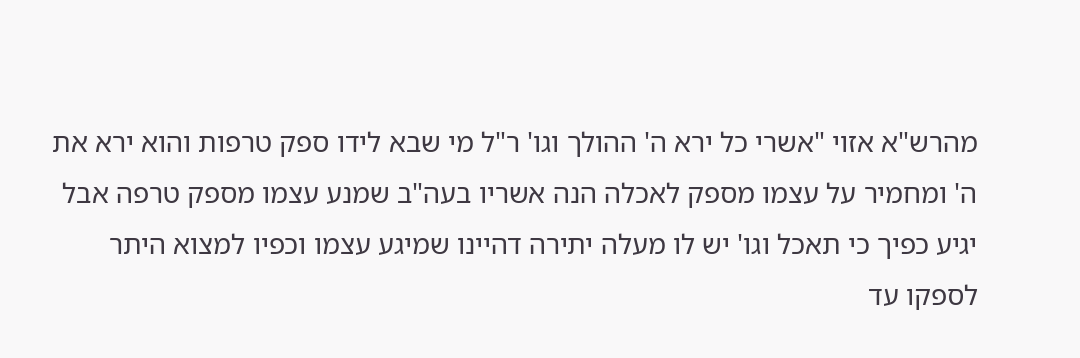מהרש"א אזוי "אשרי כל ירא ה' ההולך וגו' ר"ל מי שבא לידו ספק טרפות והוא ירא את ה' ומחמיר על עצמו מספק לאכלה הנה אשריו בעה"ב שמנע עצמו מספק טרפה אבל יגיע כפיך כי תאכל וגו' יש לו מעלה יתירה דהיינו שמיגע עצמו וכפיו למצוא היתר לספקו עד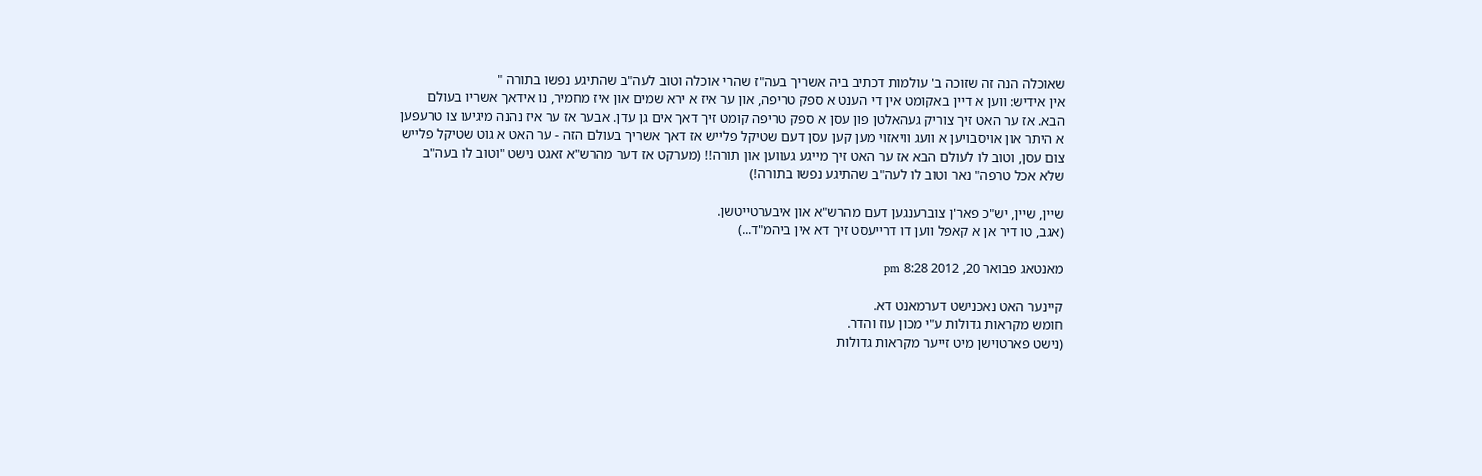שאוכלה הנה זה שזוכה ב' עולמות דכתיב ביה אשריך בעה"ז שהרי אוכלה וטוב לעה"ב שהתיגע נפשו בתורה "
אין אידיש: ווען א דיין באקומט אין די הענט א ספק טריפה, און ער איז א ירא שמים און איז מחמיר, נו אידאך אשריו בעולם הבא. אז ער האט זיך צוריק געהאלטן פון עסן א ספק טריפה קומט זיך דאך אים גן עדן. אבער אז ער איז נהנה מיגיעו צו טרעפען א היתר און אויסבויען א וועג וויאזוי מען קען עסן דעם שטיקל פלייש אז דאך אשריך בעולם הזה - ער האט א גוט שטיקל פלייש צום עסן, וטוב לו לעולם הבא אז ער האט זיך מייגע געווען און תורה!! (מערקט אז דער מהרש"א זאגט נישט "וטוב לו בעה"ב שלא אכל טרפה" נאר וטוב לו לעה"ב שהתיגע נפשו בתורה!)

שיין, שיין, יש"כ פאר'ן צוברענגען דעם מהרש"א און איבערטייטשן.
(אגב, טו דיר אן א קאפל ווען דו דרייעסט זיך דא אין ביהמ"ד...)

מאנטאג פבואר 20, 2012 8:28 pm

קיינער האט נאכנישט דערמאנט דא.
חומש מקראות גדולות ע"י מכון עוז והדר.
(נישט פארטוישן מיט זייער מקראות גדולות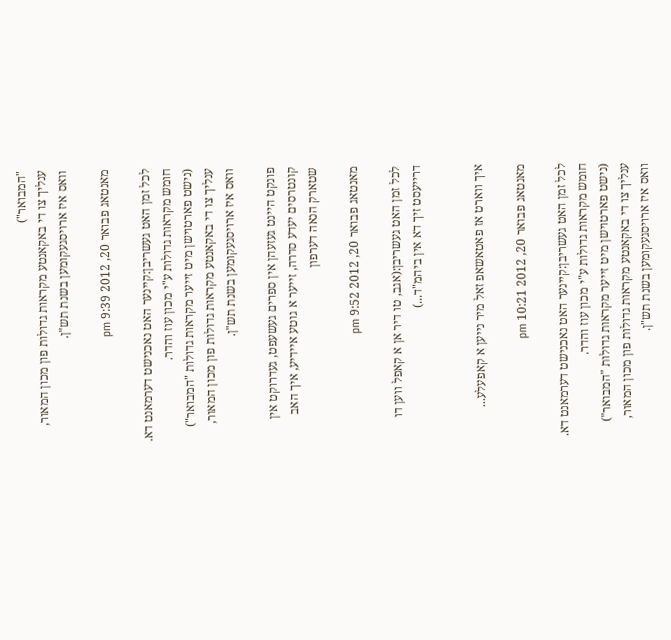"המבואר")
ענליך צו די באקאנטע מקראות גדולות פון מכון המאור, וואס איז ארויסגעקומען בשנת תש"ן.

מאנטאג פבואר 20, 2012 9:39 pm

לכל זמן האט געשריבן:קיינער האט נאכנישט דערמאנט דא.
חומש מקראות גדולות ע"י מכון עוז והדר.
(נישט פארטוישן מיט זייער מקראות גדולות "המבואר")
ענליך צו די באקאנטע מקראות גדולות פון מכון המאור, וואס איז ארויסגעקומען בשנת תש"ן.

פונקט היינט געזעהן אין ספרים געשעפט, געדרוקט אין קונטרסים יעדע סדרה, זייער א גוטע איידיע, איך האב שטארק הנאה דערפון

מאנטאג פבואר 20, 2012 9:52 pm

לכל זמן האט געשריבן:(אגב, טו דיר אן א קאפל ווען דו דרייעסט זיך דא אין ביהמ"ד...)


איך ווארט אז פאטאשאפ זאל מיר נייען א קאפעלע...

מאנטאג פבואר 20, 2012 10:21 pm

לכל זמן האט געשריבן:קיינער האט נאכנישט דערמאנט דא.
חומש מקראות גדולות ע"י מכון עוז והדר.
(נישט פארטוישן מיט זייער מקראות גדולות "המבואר")
ענליך צו די באקאנטע מקראות גדולות פון מכון המאור, וואס איז ארויסגעקומען בשנת תש"ן.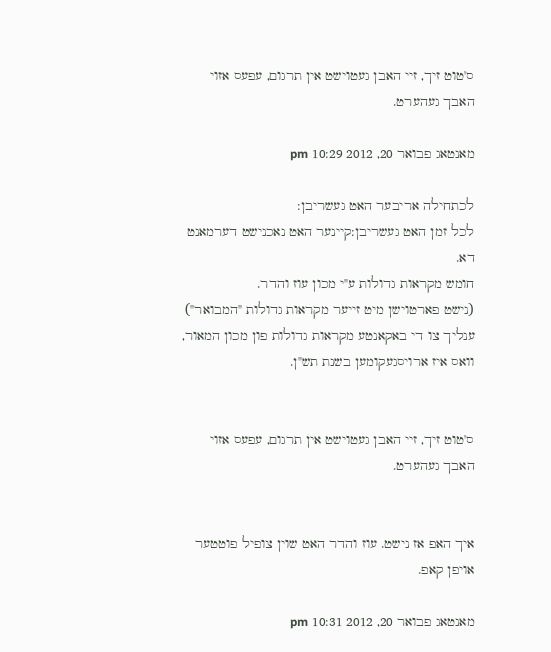ס'טוט זיך, זיי האבן געטוישט אין תרגום, עפעס אזוי האבך געהערט.

מאנטאג פבואר 20, 2012 10:29 pm

לכתחילה אריבער האט געשריבן:
לכל זמן האט געשריבן:קיינער האט נאכנישט דערמאנט דא.
חומש מקראות גדולות ע"י מכון עוז והדר.
(נישט פארטוישן מיט זייער מקראות גדולות "המבואר")
ענליך צו די באקאנטע מקראות גדולות פון מכון המאור, וואס איז ארויסגעקומען בשנת תש"ן.


ס'טוט זיך, זיי האבן געטוישט אין תרגום, עפעס אזוי האבך געהערט.


איך האפ אז נישט. עוז והדר האט שוין צופיל פוטטער אויפן קאפ.

מאנטאג פבואר 20, 2012 10:31 pm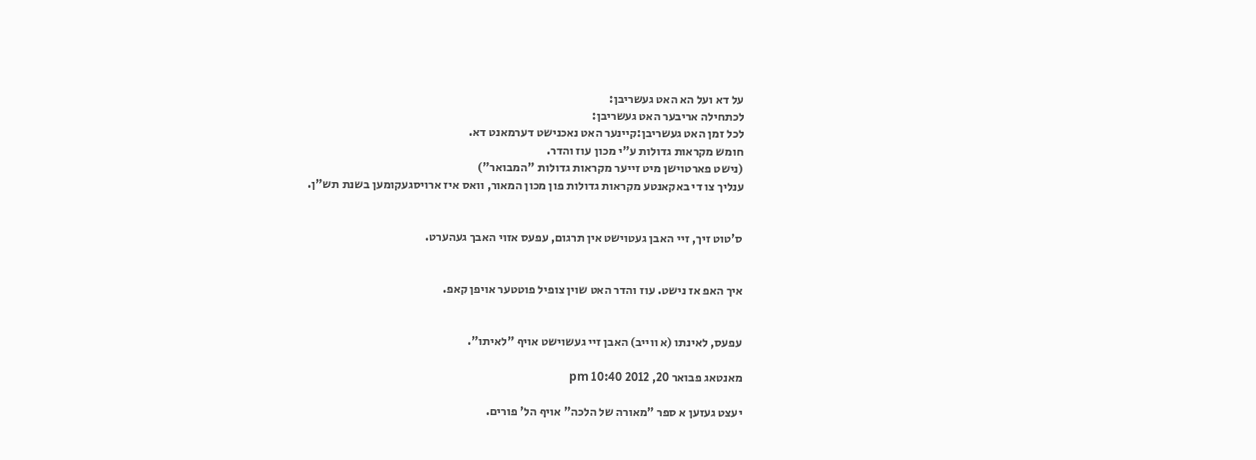על דא ועל הא האט געשריבן:
לכתחילה אריבער האט געשריבן:
לכל זמן האט געשריבן:קיינער האט נאכנישט דערמאנט דא.
חומש מקראות גדולות ע"י מכון עוז והדר.
(נישט פארטוישן מיט זייער מקראות גדולות "המבואר")
ענליך צו די באקאנטע מקראות גדולות פון מכון המאור, וואס איז ארויסגעקומען בשנת תש"ן.


ס'טוט זיך, זיי האבן געטוישט אין תרגום, עפעס אזוי האבך געהערט.


איך האפ אז נישט. עוז והדר האט שוין צופיל פוטטער אויפן קאפ.


עפעס, לאינתו (א ווייב) האבן זיי געשוישט אויף "לאיתו".

מאנטאג פבואר 20, 2012 10:40 pm

יעצט געזען א ספר "מאורה של הלכה" אויף הל' פורים.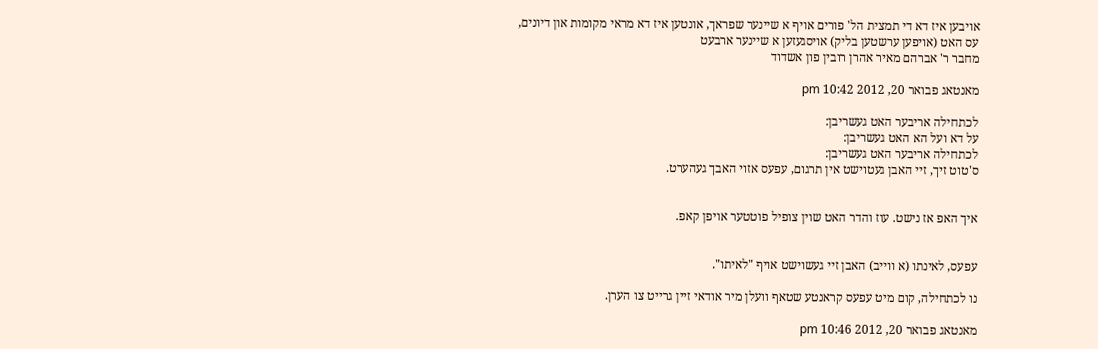אויבען איז דא די תמצית הל' פורים אויף א שיינער שפראך, אונטען איז דא מראי מקומות און דיונים, עס האט (אויפען ערשטען בליק) אויסגעזען א שיינער ארבעט
מחבר ר' אברהם מאיר אהרן רובין פון אשדוד

מאנטאג פבואר 20, 2012 10:42 pm

לכתחילה אריבער האט געשריבן:
על דא ועל הא האט געשריבן:
לכתחילה אריבער האט געשריבן:
ס'טוט זיך, זיי האבן געטוישט אין תרגום, עפעס אזוי האבך געהערט.


איך האפ אז נישט. עוז והדר האט שוין צופיל פוטטער אויפן קאפ.


עפעס, לאינתו (א ווייב) האבן זיי געשוישט אויף "לאיתו".

נו לכתחילה, קום מיט עפעס קראנטע שטאף וועלן מיר אודאי זיין גרייט צו הערן.

מאנטאג פבואר 20, 2012 10:46 pm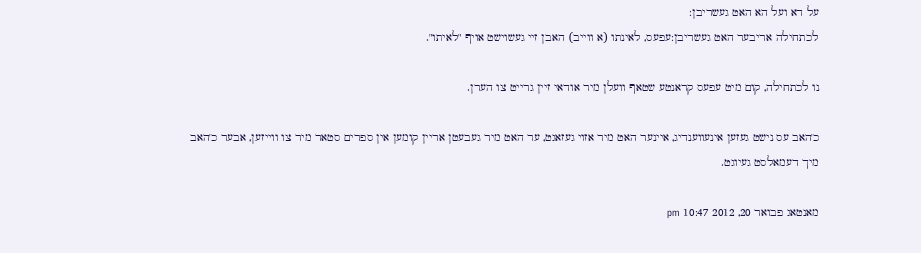על דא ועל הא האט געשריבן:
לכתחילה אריבער האט געשריבן:עפעס, לאינתו (א ווייב) האבן זיי געשוישט אויף "לאיתו".

נו לכתחילה, קום מיט עפעס קראנטע שטאף וועלן מיר אודאי זיין גרייט צו הערן.

כ'האב עס נישט געזען אינעווענדיג, איינער האט מיר אזוי געזאגט, ער האט מיר געבעטן אריין קומען אין ספרים סטאר מיר צו ווייזען, אבער כ'האב מיך דעמאלסט געיוגט.

מאנטאג פבואר 20, 2012 10:47 pm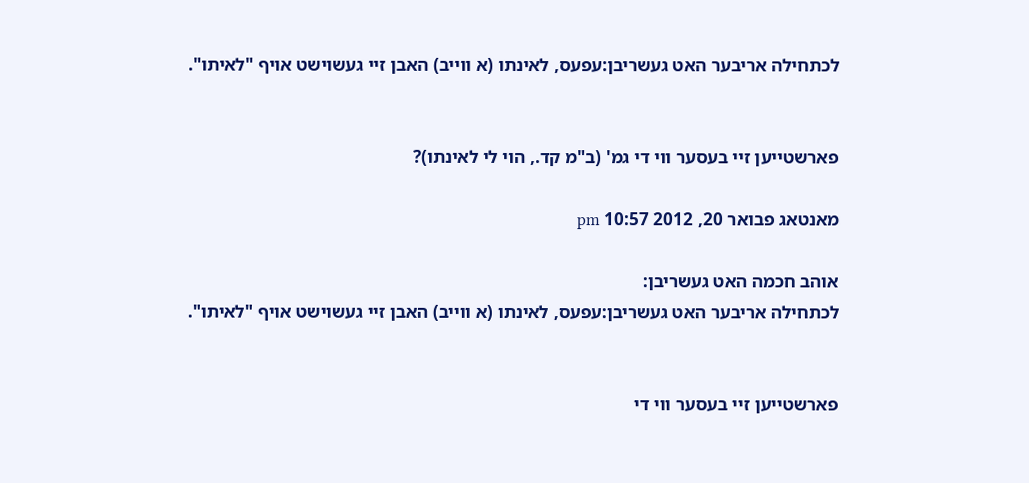לכתחילה אריבער האט געשריבן:עפעס, לאינתו (א ווייב) האבן זיי געשוישט אויף "לאיתו".


פארשטייען זיי בעסער ווי די גמ' (ב"מ קד., הוי לי לאינתו)?

מאנטאג פבואר 20, 2012 10:57 pm

אוהב חכמה האט געשריבן:
לכתחילה אריבער האט געשריבן:עפעס, לאינתו (א ווייב) האבן זיי געשוישט אויף "לאיתו".


פארשטייען זיי בעסער ווי די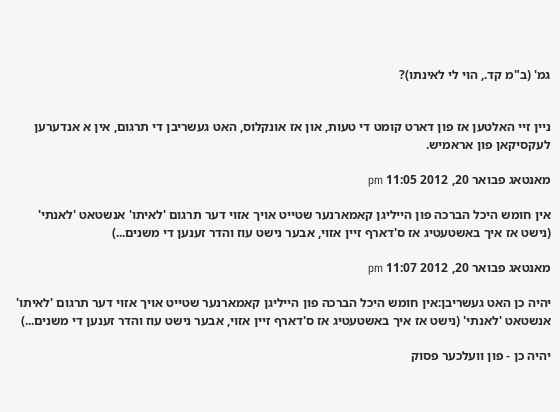גמ' (ב"מ קד., הוי לי לאינתו)?


ניין זיי האלטען אז פון דארט קומט די טעות, און אז אונקלוס, האט געשריבן די תרגום, אין א אנדערען לעקסיקאן פון אראמיש.

מאנטאג פבואר 20, 2012 11:05 pm

אין חומש היכל הברכה פון הייליגן קאמארנער שטייט אויך אזוי דער תרגום 'לאיתו' אנשטאט 'לאנתי' (נישט אז איך באשטעטיג אז ס'דארף זיין אזוי, אבער נישט עוז והדר זענען די משנים...)

מאנטאג פבואר 20, 2012 11:07 pm

יהיה כן האט געשריבן:אין חומש היכל הברכה פון הייליגן קאמארנער שטייט אויך אזוי דער תרגום 'לאיתו' אנשטאט 'לאנתי' (נישט אז איך באשטעטיג אז ס'דארף זיין אזוי, אבער נישט עוז והדר זענען די משנים...)

יהיה כן - פון וועלכער פסוק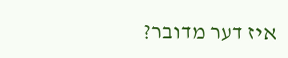איז דער מדובר?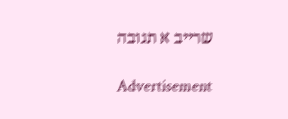שרייב א תגובה

Advertisement